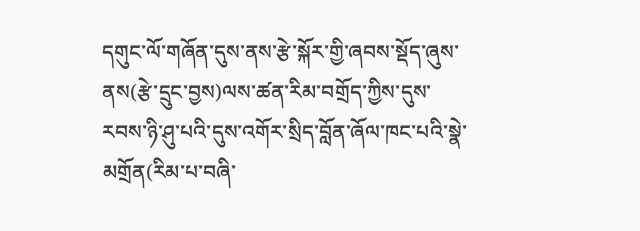དགུང་ལོ་གཞོན་དུས་ནས་རྩེ་སྐོར་གྱི་ཞབས་སྡོད་ཞུས་ནས(རྩེ་དྲུང་བྱས)ལས་ཚན་རིམ་བགྲོད་ཀྱིས་དུས་རབས་ཉི་ཤུ་པའི་དུས་འགོར་སྲིད་བློན་ཞོལ་ཁང་པའི་སྣེ་མགྲོན(རིམ་པ་བཞི་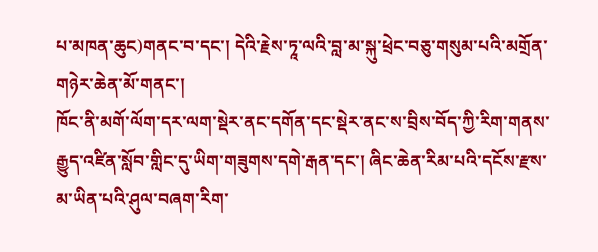པ་མཁན་ཆུང)གནང་བ་དང་། དེའི་རྗེས་ཏཱ་ལའི་བླ་མ་སྐུ་ཕྲེང་བཅུ་གསུམ་པའི་མགྲོན་གཉེར་ཆེན་མོ་གནང་།
ཁོང་ནི་མགོ་ལོག་དར་ལག་སྡེར་ནང་དགོན་དང་སྡེར་ནང་ས་བྲིས་བོད་ཀྱི་རིག་གནས་རྒྱུད་འཛིན་སློབ་གླིང་དུ་ཡིག་གཟུགས་དགེ་རྒན་དང་། ཞིང་ཆེན་རིམ་པའི་དངོས་རྫས་མ་ཡིན་པའི་ཤུལ་བཞག་རིག་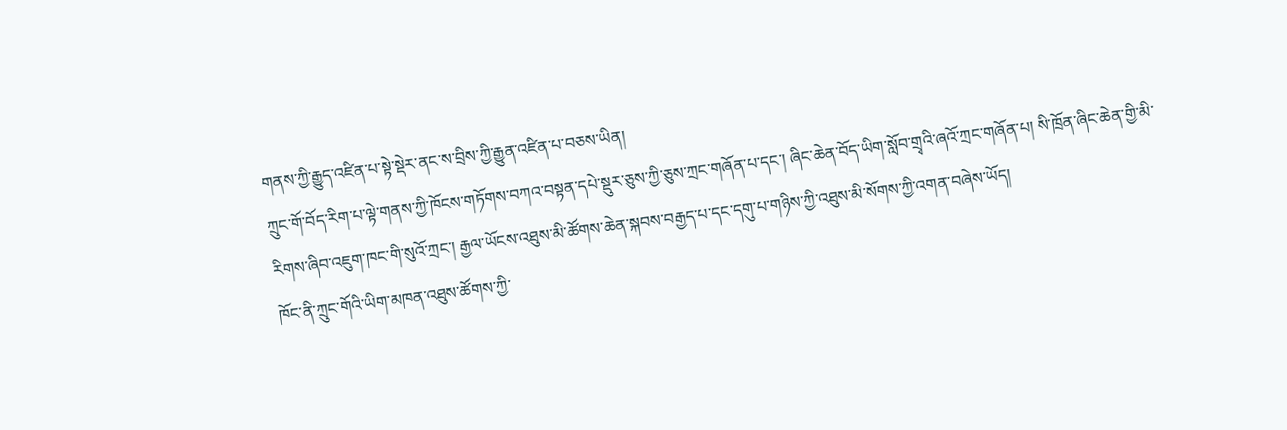གནས་ཀྱི་རྒྱུད་འཛིན་པ་སྟེ་སྡེར་ནང་ས་བྲིས་ཀྱི་རྒྱུན་འཛིན་པ་བཅས་ཡིན།
ཀྲུང་གོ་བོད་རིག་པ་ལྟེ་གནས་ཀྱི་ཁོངས་གཏོགས་བཀའ་བསྟན་དཔེ་སྡུར་ཅུས་ཀྱི་ཅུས་ཀྲང་གཞོན་པ་དང་། ཞིང་ཆེན་བོད་ཡིག་སློབ་གྲྭའི་ཞའོ་ཀྲང་གཞོན་པ། སི་ཁྲོན་ཞིང་ཆེན་གྱི་མི་རིགས་ཞིབ་འཇུག་ཁང་གི་སུའོ་ཀྲང་། རྒྱལ་ཡོངས་འཐུས་མི་ཚོགས་ཆེན་སྐབས་བརྒྱད་པ་དང་དགུ་པ་གཉིས་ཀྱི་འཐུས་མི་སོགས་ཀྱི་འགན་བཞེས་ཡོད།
ཁོང་ནི་ཀྲུང་གོའི་ཡིག་མཁན་འཐུས་ཚོགས་ཀྱི་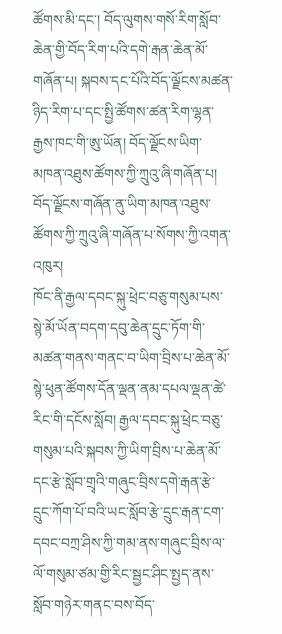ཚོགས་མི་དང་། བོད་ལུགས་གསོ་རིག་སློབ་ཆེན་གྱི་བོད་རིག་པའི་དགེ་རྒན་ཆེན་མོ་གཞོན་པ། སྐབས་དང་པོའི་བོད་ལྗོངས་མཚན་ཉིད་རིག་པ་དང་སྤྱི་ཚོགས་ཚན་རིག་ལྷན་རྒྱས་ཁང་གི་ཨུ་ཡོན། བོད་ལྗོངས་ཡིག་མཁན་འཐུས་ཚོགས་ཀྱི་ཀྲུའུ་ཞི་གཞོན་པ། བོད་ལྗོངས་གཞོན་ནུ་ཡིག་མཁན་འཐུས་ཚོགས་ཀྱི་ཀྲུའུ་ཞི་གཞོན་པ་སོགས་ཀྱི་འགན་འཁུར།
ཁོང་ནི་རྒྱལ་དབང་སྐུ་ཕྲེང་བཅུ་གསུམ་པས་སྙེ་མོ་ཡོན་བདག་དབུ་ཆེན་དྲུང་ཏོག་གི་མཚན་གནས་གནང་བ་ཡིག་བྲིས་པ་ཆེན་མོ་སྙེ་ཕུན་ཚོགས་དོན་ལྡན་ནམ་དཔལ་ལྡན་ཚེ་རིང་གི་དངོས་སློབ། རྒྱལ་དབང་སྐུ་ཕྲེང་བཅུ་གསུམ་པའི་སྐབས་ཀྱི་ཡིག་བྲིས་པ་ཆེན་མོ་དང་རྩེ་སློབ་གྲྭའི་གཞུང་བྲིས་དགེ་རྒན་རྩེ་དྲུང་ཀོག་པོ་བའི་ཡང་སློབ་རྩེ་དྲུང་རྒན་ངག་དབང་བཀྲ་ཤིས་ཀྱི་གམ་ནས་གཞུང་བྲིས་ལ་ལོ་གསུམ་ཙམ་གྱི་རིང་སྦྱང་ཤིང་སྤྱད་ནས་སློབ་གཉེར་གནང་བས་བོད་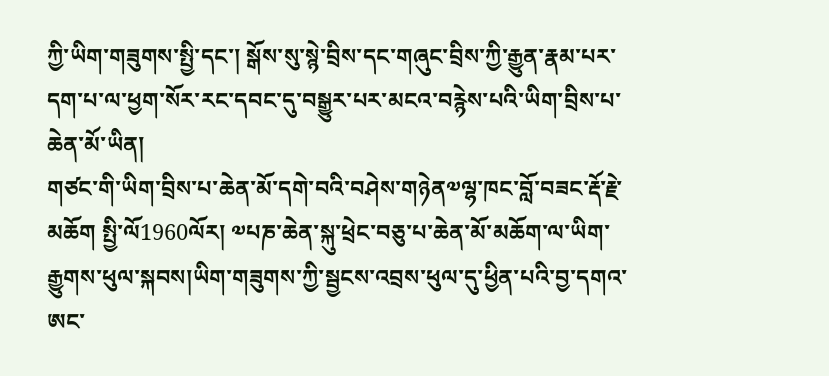ཀྱི་ཡིག་གཟུགས་སྤྱི་དང་། སྒོས་སུ་སྙེ་བྲིས་དང་གཞུང་བྲིས་ཀྱི་རྒྱུན་རྣམ་པར་དག་པ་ལ་ཕྱག་སོར་རང་དབང་དུ་བསྒྱུར་པར་མངའ་བརྙེས་པའི་ཡིག་བྲིས་པ་ཆེན་མོ་ཡིན།
གཙང་གི་ཡིག་བྲིས་པ་ཆེན་མོ་དགེ་བའི་བཤེས་གཉེན༧ལྷ་ཁང་བློ་བཟང་རྡོ་རྗེ་མཆོག སྤྱི་ལོ1960ལོར། ༧པཎ་ཆེན་སྐུ་ཕྲེང་བཅུ་པ་ཆེན་མོ་མཆོག་ལ་ཡིག་རྒྱུགས་ཕུལ་སྐབས།ཡིག་གཟུགས་ཀྱི་སྦྱངས་འབྲས་ཕུལ་དུ་ཕྱིན་པའི་བྱ་དགའ་ཨང་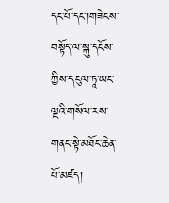དང་པོ་དང་།གཟེངས་བསྟོད་ལ་སྐུ་དངོས་ཀྱིས་དངུལ་ཏཱ་ཡང་ལྔའི་གསོལ་རས་གནང་སྟེ་མཐོང་ཆེན་པོ་མཛད།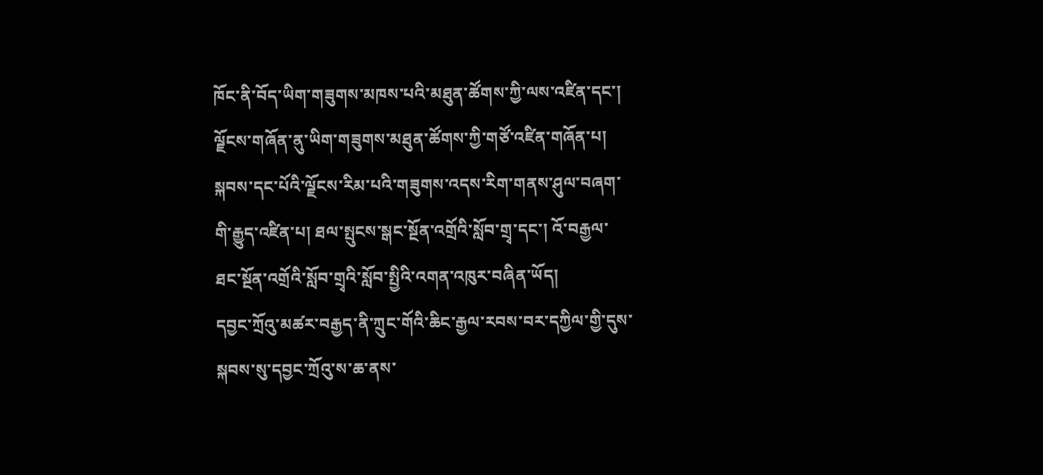ཁོང་ནི་བོད་ཡིག་གཟུགས་མཁས་པའི་མཐུན་ཚོགས་ཀྱི་ལས་འཛིན་དང་། ལྗོངས་གཞོན་ནུ་ཡིག་གཟུགས་མཐུན་ཚོགས་ཀྱི་གཙོ་འཛིན་གཞོན་པ། སྐབས་དང་པོའི་ལྗོངས་རིམ་པའི་གཟུགས་འདས་རིག་གནས་ཤུལ་བཞག་གི་རྒྱུད་འཛིན་པ། ཐལ་སྤུངས་སྒང་སྔོན་འགྲོའི་སློབ་གྲྭ་དང་། འོ་བརྒྱལ་ཐང་སྔོན་འགྲོའི་སློབ་གྲྭའི་སློབ་སྤྱིའི་འགན་འཁུར་བཞིན་ཡོད།
དབྱང་ཀྲོའུ་མཚར་བརྒྱད་ནི་ཀྲུང་གོའི་ཆིང་རྒྱལ་རབས་བར་དཀྱིལ་གྱི་དུས་སྐབས་སུ་དབྱང་ཀྲོའུ་ས་ཆ་ནས་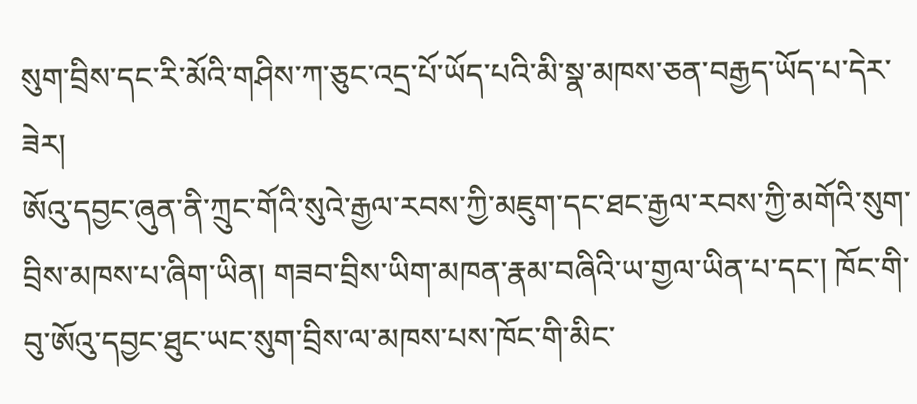སུག་བྲིས་དང་རི་མོའི་གཤིས་ཀ་ཅུང་འདྲ་པོ་ཡོད་པའི་མི་སྣ་མཁས་ཅན་བརྒྱད་ཡོད་པ་དེར་ཟེར།
ཨོའུ་དབྱང་ཞུན་ནི་ཀྲུང་གོའི་སུའེ་རྒྱལ་རབས་ཀྱི་མཇུག་དང་ཐང་རྒྱལ་རབས་ཀྱི་མགོའི་སུག་བྲིས་མཁས་པ་ཞིག་ཡིན། གཟབ་བྲིས་ཡིག་མཁན་རྣམ་བཞིའི་ཡ་གྱལ་ཡིན་པ་དང་། ཁོང་གི་བུ་ཨོའུ་དབྱང་ཐུང་ཡང་སུག་བྲིས་ལ་མཁས་པས་ཁོང་གི་མིང་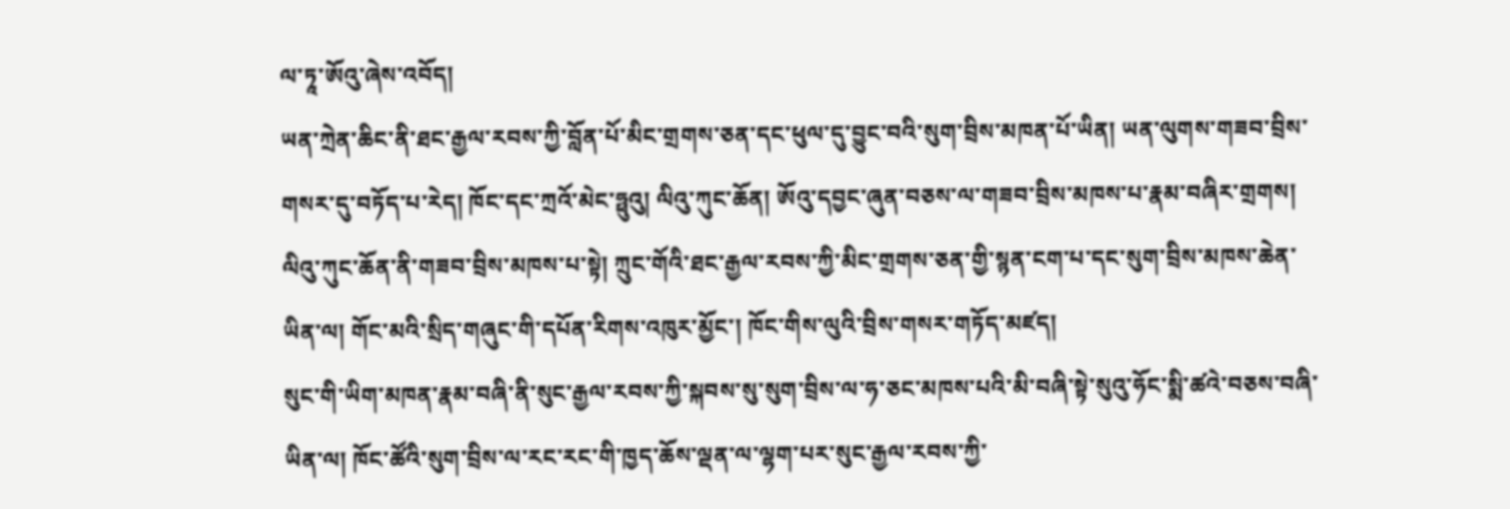ལ་ཏཱ་ཨོའུ་ཞེས་འབོད།
ཡན་ཀྲེན་ཆིང་ནི་ཐང་རྒྱལ་རབས་ཀྱི་བློན་པོ་མིང་གྲགས་ཅན་དང་ཕུལ་དུ་བྱུང་བའི་སུག་བྲིས་མཁན་པོ་ཡིན། ཡན་ལུགས་གཟབ་བྲིས་གསར་དུ་བཏོད་པ་རེད། ཁོང་དང་ཀྲའོ་མེང་ཧྥུའུ། ལིའུ་ཀུང་ཆོན། ཨོའུ་དབྱང་ཞུན་བཅས་ལ་གཟབ་བྲིས་མཁས་པ་རྣམ་བཞིར་གྲགས།
ལིའུ་ཀུང་ཆོན་ནི་གཟབ་བྲིས་མཁས་པ་སྟེ། ཀྲུང་གོའི་ཐང་རྒྱལ་རབས་ཀྱི་མིང་གྲགས་ཅན་གྱི་སྙན་ངག་པ་དང་སུག་བྲིས་མཁས་ཆེན་ཡིན་ལ། གོང་མའི་སྲིད་གཞུང་གི་དཔོན་རིགས་འཁུར་མྱོང་། ཁོང་གིས་ལུའི་བྲིས་གསར་གཏོད་མཛད།
སུང་གི་ཡིག་མཁན་རྣམ་བཞི་ནི་སུང་རྒྱལ་རབས་ཀྱི་སྐབས་སུ་སུག་བྲིས་ལ་ཧ་ཅང་མཁས་པའི་མི་བཞི་སྟེ་སུའུ་ཧོང་སྨི་ཚའེ་བཅས་བཞི་ཡིན་ལ། ཁོང་ཚོའི་སུག་བྲིས་ལ་རང་རང་གི་ཁྱད་ཆོས་ལྡན་ལ་ལྷག་པར་སུང་རྒྱལ་རབས་ཀྱི་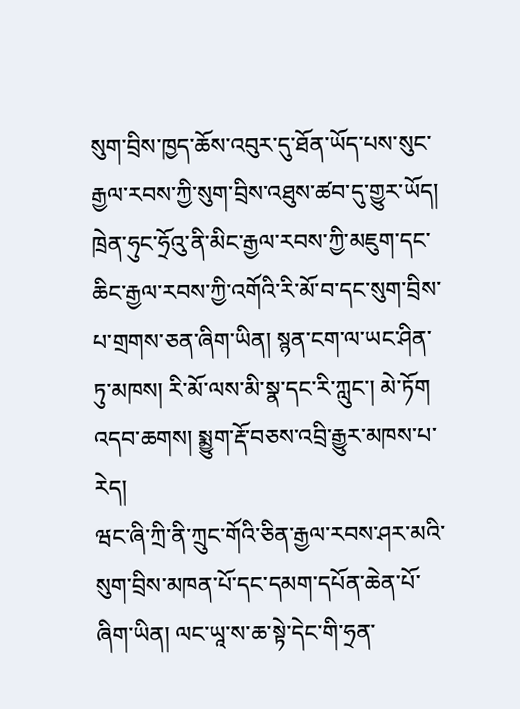སུག་བྲིས་ཁྱད་ཆོས་འབུར་དུ་ཐོན་ཡོད་པས་སུང་རྒྱལ་རབས་ཀྱི་སུག་བྲིས་འཐུས་ཚབ་དུ་གྱུར་ཡོད།
ཁྲེན་ཧུང་ཧྲོའུ་ནི་མིང་རྒྱལ་རབས་ཀྱི་མཇུག་དང་ཆིང་རྒྱལ་རབས་ཀྱི་འགོའི་རི་མོ་བ་དང་སུག་བྲིས་པ་གྲགས་ཅན་ཞིག་ཡིན། སྙན་ངག་ལ་ཡང་ཤིན་ཏུ་མཁས། རི་མོ་ལས་མི་སྣ་དང་རི་ཀླུང་། མེ་ཏོག འདབ་ཆགས། སྨྱུག་རྡོ་བཅས་འབྲི་རྒྱུར་མཁས་པ་རེད།
ཝང་ཞི་ཀྲི་ནི་ཀྲུང་གོའི་ཅིན་རྒྱལ་རབས་ཤར་མའི་སུག་བྲིས་མཁན་པོ་དང་དམག་དཔོན་ཆེན་པོ་ཞིག་ཡིན། ལང་ཡཱ་ས་ཆ་སྟེ་དེང་གི་ཧྲན་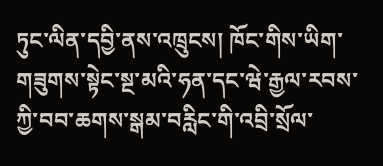ཏུང་ལིན་དབྱི་ནས་འཁྲུངས། ཁོང་གིས་ཡིག་གཟུགས་སྟེང་སྔ་མའི་ཧན་དང་ཝེ་རྒྱལ་རབས་ཀྱི་བབ་ཆགས་སྒམ་བརླིང་གི་འབྲི་སྲོལ་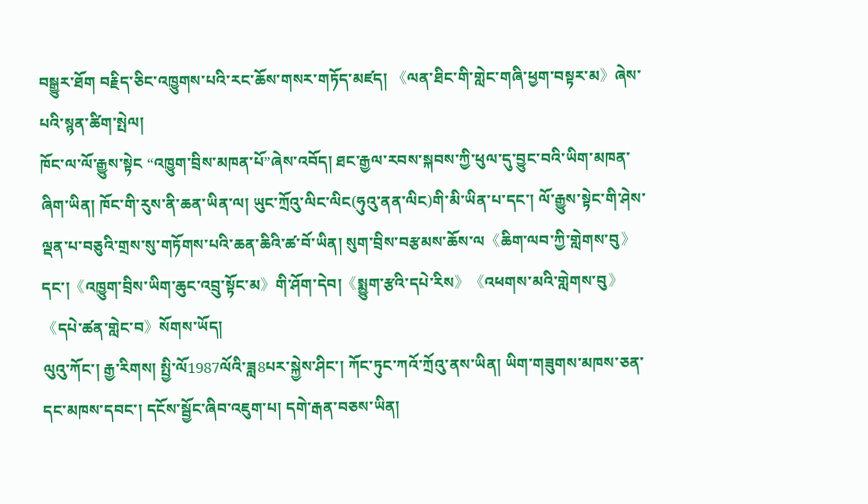བསྒྱུར་ཐོག བརྗིད་ཅིང་འཁྱུགས་པའི་རང་ཆོས་གསར་གཏོད་མཛད། 《ལན་ཐིང་གི་གླེང་གཞི་ཕྱག་བསྟར་མ》ཞེས་པའི་སྙན་ཚིག་སྤེལ།
ཁོང་ལ་ལོ་རྒྱུས་སྟེང “འཁྱུག་བྲིས་མཁན་པོ”ཞེས་འབོད། ཐང་རྒྱལ་རབས་སྐབས་ཀྱི་ཕུལ་དུ་བྱུང་བའི་ཡིག་མཁན་ཞིག་ཡིན། ཁོང་གི་རུས་ནི་ཆན་ཡིན་ལ། ཡུང་ཀྲོའུ་ལིང་ལིང(ཧུའུ་ནན་ལིང)གི་མི་ཡིན་པ་དང་། ལོ་རྒྱུས་སྟེང་གི་ཤེས་ལྡན་པ་བཅུའི་གྲས་སུ་གཏོགས་པའི་ཆན་ཆིའི་ཚ་བོ་ཡིན། སུག་བྲིས་བརྩམས་ཆོས་ལ《ཆིག་ལབ་ཀྱི་གླེགས་བུ》དང་།《འཁྱུག་བྲིས་ཡིག་ཆུང་འབྲུ་སྟོང་མ》གི་ཤོག་དེབ།《སྨྱུག་རྩའི་དཔེ་རིས》《འཕགས་མའི་གླེགས་བུ》《དཔེ་ཚན་གླེང་བ》སོགས་ཡོད།
ལུའུ་ཀོང་། རྒྱ་རིགས། སྤྱི་ལོ1987ལོའི་ཟླ8པར་སྐྱེས་ཤིང་། ཀོང་ཏུང་ཀའོ་ཀྲོའུ་ནས་ཡིན། ཡིག་གཟུགས་མཁས་ཅན་དང་མཁས་དབང་། དངོས་སྦྱོང་ཞིབ་འཇུག་པ། དགེ་རྒན་བཅས་ཡིན།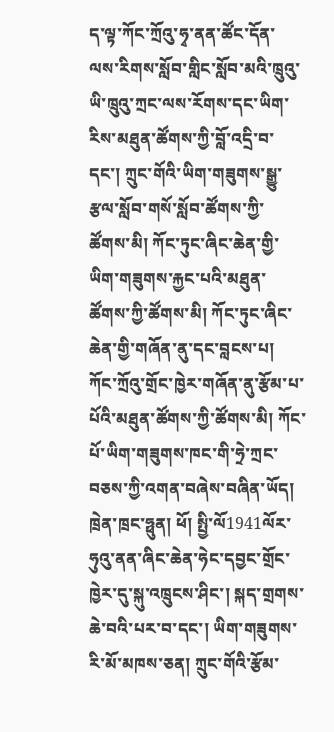ད་ལྟ་ཀོང་ཀྲོའུ་ཧྭ་ནན་ཚོང་དོན་ལས་རིགས་སློབ་གླིང་སློབ་མའི་ཁྲུའུ་ཡི་ཁྲུའུ་ཀྲང་ལས་རོགས་དང་ཡིག་རིས་མཐུན་ཚོགས་ཀྱི་བློ་འདྲི་བ་དང་། ཀྲུང་གོའི་ཡིག་གཟུགས་སྒྱུ་རྩལ་སློབ་གསོ་སློབ་ཚོགས་ཀྱི་ཚོགས་མི། ཀོང་ཏུང་ཞིང་ཆེན་གྱི་ཡིག་གཟུགས་རྐྱང་པའི་མཐུན་ཚོགས་ཀྱི་ཚོགས་མི། ཀོང་ཏུང་ཞིང་ཆེན་གྱི་གཞོན་ནུ་དང་བླངས་པ། ཀོང་ཀྲོའུ་གྲོང་ཁྱེར་གཞོན་ནུ་རྩོམ་པ་པོའི་མཐུན་ཚོགས་ཀྱི་ཚོགས་མི། ཀོང་པོ་ཡིག་གཟུགས་ཁང་གི་ཧྲེ་ཀྲང་བཅས་ཀྱི་འགན་བཞེས་བཞིན་ཡོད།
ཁྲེན་ཁྲང་ཧྥུན། ཕོ། སྤྱི་ལོ1941ལོར་ཧུའུ་ནན་ཞིང་ཆེན་ཧེང་དབྱང་གྲོང་ཁྱེར་དུ་སྐུ་འཁྲུངས་ཤིང་། སྐད་གྲགས་ཆེ་བའི་པར་བ་དང་། ཡིག་གཟུགས་རི་མོ་མཁས་ཅན། ཀྲུང་གོའི་རྩོམ་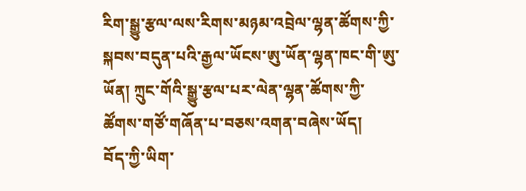རིག་སྒྱུ་རྩལ་ལས་རིགས་མཉམ་འབྲེལ་ལྷན་ཚོགས་ཀྱི་སྐབས་བདུན་པའི་རྒྱལ་ཡོངས་ཨུ་ཡོན་ལྷན་ཁང་གི་ཨུ་ཡོན། ཀྲུང་གོའི་སྒྱུ་རྩལ་པར་ལེན་ལྷན་ཚོགས་ཀྱི་ཚོགས་གཙོ་གཞོན་པ་བཅས་འགན་བཞེས་ཡོད།
བོད་ཀྱི་ཡིག་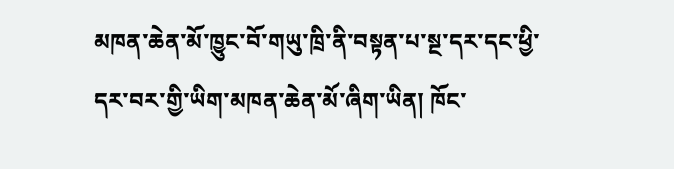མཁན་ཆེན་མོ་ཁྱུང་བོ་གཡུ་ཁྲི་ནི་བསྟན་པ་སྔ་དར་དང་ཕྱི་དར་བར་གྱི་ཡིག་མཁན་ཆེན་མོ་ཞིག་ཡིན། ཁོང་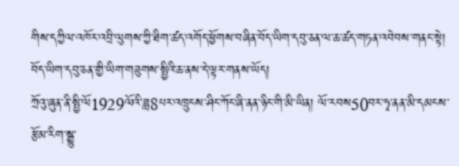གིས་དཀྱིལ་འཁོར་འབྲི་ལུགས་ཀྱི་ཐིག་ཚད་འགོད་ཕྱོགས་བཞིན་བོད་ཡིག་དབུ་ཅན་ལ་ཆ་ཚད་གཏན་འབེབས་གནང་སྟེ། བོད་ཡིག་དབུ་ཅན་གྱི་ཡིག་གཟུགས་སྤྱིའི་ཆ་ནས་དེ་ལྟར་གནས་ཡོད།
ཀྲོའུ་ཞུན་ནི་སྤྱི་ལོ1929ལོའི་ཟླ8པར་འཁྲུངས་ཤིང་ཀོང་ཞི་ནན་ཉིང་གི་མི་ཡིན། ལོ་རབས50བར་ཧྭ་ནན་མི་དམངས་རྩོམ་རིག་སྒྱུ་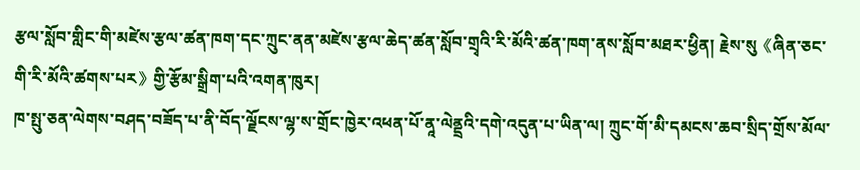རྩལ་སློབ་གླིང་གི་མཛེས་རྩལ་ཚན་ཁག་དང་ཀྲུང་ནན་མཛེས་རྩལ་ཆེད་ཚན་སློབ་གྲྭའི་རི་མོའི་ཚན་ཁག་ནས་སློབ་མཐར་ཕྱིན། རྗེས་སུ《ཞིན་ཅང་གི་རི་མོའི་ཚགས་པར》གྱི་རྩོམ་སྒྲིག་པའི་འགན་ཁུར།
ཁ་སྤུ་ཅན་ལེགས་བཤད་བཟོད་པ་ནི་བོད་ལྗོངས་ལྷ་ས་གྲོང་ཁྱེར་འཕན་པོ་ནཱ་ལེནྡྲའི་དགེ་འདུན་པ་ཡིན་ལ། ཀྲུང་གོ་མི་དམངས་ཆབ་སྲིད་གྲོས་མོལ་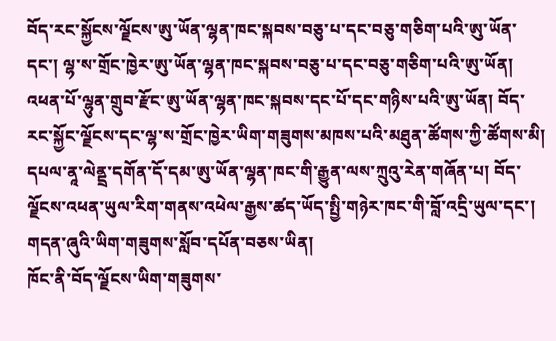བོད་རང་སྐྱོངས་ལྗོངས་ཨུ་ཡོན་ལྷན་ཁང་སྐབས་བཅུ་པ་དང་བཅུ་གཅིག་པའི་ཨུ་ཡོན་དང་། ལྷ་ས་གྲོང་ཁྱེར་ཨུ་ཡོན་ལྷན་ཁང་སྐབས་བཅུ་པ་དང་བཅུ་གཅིག་པའི་ཨུ་ཡོན། འཕན་པོ་ལྷུན་གྲུབ་རྫོང་ཨུ་ཡོན་ལྷན་ཁང་སྐབས་དང་པོ་དང་གཉིས་པའི་ཨུ་ཡོན། བོད་རང་སྐྱོང་ལྗོངས་དང་ལྷ་ས་གྲོང་ཁྱེར་ཡིག་གཟུགས་མཁས་པའི་མཐུན་ཚོགས་ཀྱི་ཚོགས་མི། དཔལ་ནཱ་ལེནྡྲ་དགོན་དོ་དམ་ཨུ་ཡོན་ལྷན་ཁང་གི་རྒྱུན་ལས་ཀྲུའུ་རེན་གཞོན་པ། བོད་ལྗོངས་འཕན་ཡུལ་རིག་གནས་འཕེལ་རྒྱས་ཚད་ཡོད་སྤྱི་གཉེར་ཁང་གི་བློ་འདྲི་ཡུལ་དང་། གདན་ཞུའི་ཡིག་གཟུགས་སློབ་དཔོན་བཅས་ཡིན།
ཁོང་ནི་བོད་ལྗོངས་ཡིག་གཟུགས་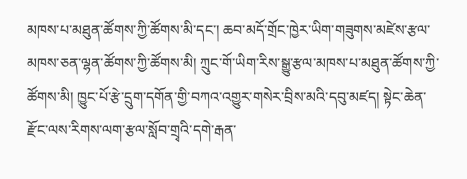མཁས་པ་མཐུན་ཚོགས་ཀྱི་ཚོགས་མི་དང་། ཆབ་མདོ་གྲོང་ཁྱེར་ཡིག་གཟུགས་མཛེས་རྩལ་མཁས་ཅན་ལྷན་ཚོགས་ཀྱི་ཚོགས་མི། ཀྲུང་གོ་ཡིག་རིས་སྒྱུ་རྩལ་མཁས་པ་མཐུན་ཚོགས་ཀྱི་ཚོགས་མི། ཁྱུང་པོ་རྩེ་དྲུག་དགོན་གྱི་བཀའ་འགྱུར་གསེར་བྲིས་མའི་དབུ་མཛད། སྟེང་ཆེན་རྫོང་ལས་རིགས་ལག་རྩལ་སློབ་གྲྭའི་དགེ་རྒན་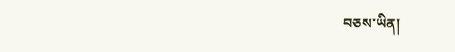བཅས་ཡིན།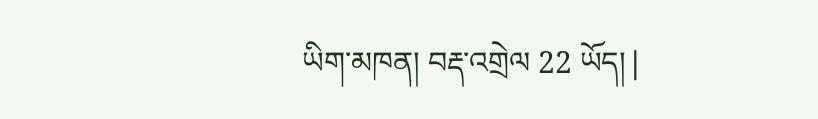ཡིག་མཁན། བརྡ་འགྲེལ 22 ཡོད། |